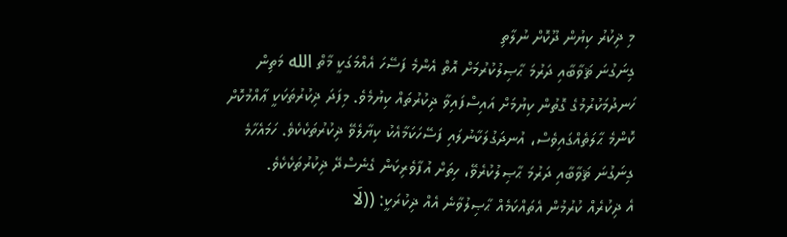މި ޛިކުރު ކިޔުން ދޫކޮށް ނުލާތި
ގިނަގުނަ ޘަވާބާއި ދަރުމަ ޙާޞިލުކުރުމަށް އޮތް އެންމެ ފަސޭހަ އެއްމަގަކީ މާތް الله މަތިން ހަނދުމަކުރުމުގެ ގޮތުން ކިޔުމަށް އައިސްފައިވާ ޛިކުރުތައް ކިޔުމެވެ. މިފަދަ ޛިކުރުތަކަކީ ޢާއްމުކޮށް ކޮންމެ ޙާލަތެއްގައިވެސް، އުނދަގުލަކާނުލައި ފަސޭހަކަމާއެކު ކިޔާލެވޭ ޛިކުރުތަކެކެވެ. ހަމައެހާމެ ގިނަގުނަ ޘަވާބާއި ދަރުމަ ޙާޞިލުކުރެވޭ، ހިތަށް އުފާވެރިކަން ގެނެސްދޭ ޛިކުރުތަކެކެވެ.
އެ ޛިކުރެއް ކުރުމުން އެތައްކަމެއް ޙާޞިލުވާނެ އެއް ޛިކުރަކީ: ((لَا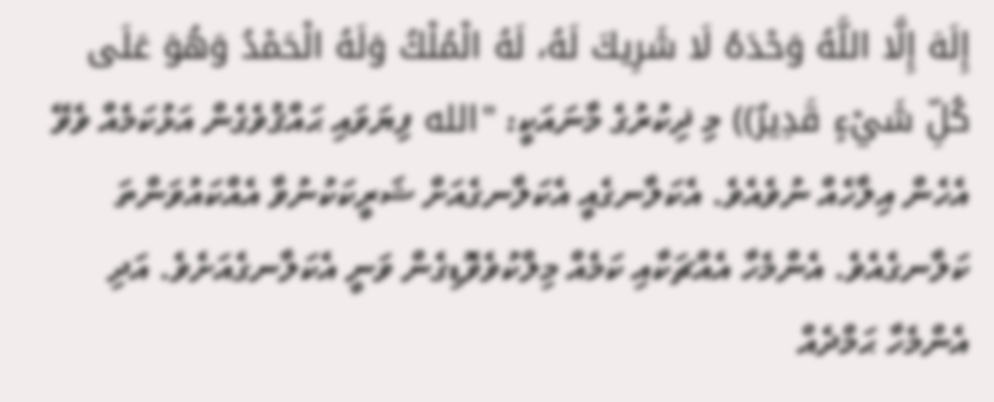إِلَهَ إِلَّا اللَّهُ وَحْدَهُ لَا شَرِيكَ لَهُ، لَهُ الْمُلْكُ وَلَهُ الْحَمْدُ وَهُوَ عَلَى كُلِّ شَيْءٍ قَدِيرٌ)) މި ޛިކުރުގެ މާނައަކީ: "الله ފިޔަވައި ޙައްޤުވެގެން އަޅުކަމެއް ވެވޭ އެހެން އިލާހެއް ނުވެއެވެ. އެކަލާނގެއީ އެކަލާނގެއަށް ޝަރީކަކުނުވާ އެއްކައުވަންތަ ކަލާނގެއެވެ. އެންމެހާ އެއްޗަކާއި ކަމެއް މިލްކުވެވޮޑިގެން ވަނީ އެކަލާނގެއަށެވެ. އަދި އެންމެހާ ޙަމްދެއް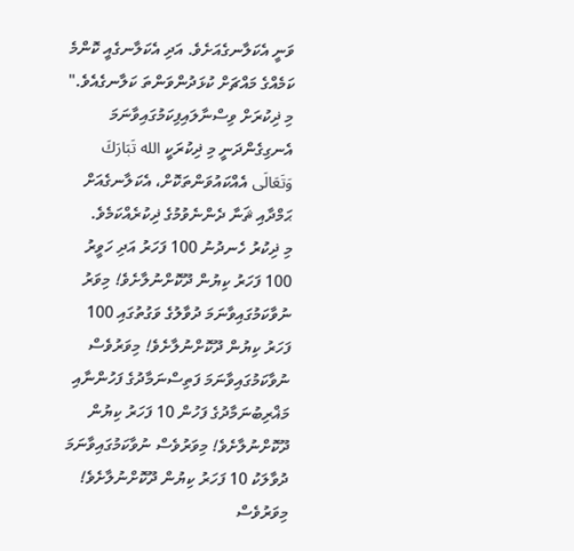ވަނީ އެކަލާނގެއަށެވެ. އަދި އެކަލާނގެއީ ކޮންމެ ކަމެއްގެ މައްޗަށް ކުޅަދުންވަންތަ ކަލާނގެއެވެ." މި ޛިކުރަށް ވިސްނާލައިފިކަމުގައިވާނަމަ އެނގިގެންދަނީ މި ޛިކުރަކީ الله تَبَارَكَ وَتَعَالَى އެއްކައުވަންތަކޮށް، އެކަލާނގެއަށް ޙަމްދާއި ޘަނާ ދެންނެވުމުގެ ޛިކުރެއްކަމެވެ.
މި ޛިކުރު ހެނދުނު 100 ފަހަރު އަދި ހަވީރު 100 ފަހަރު ކިޔުން ދޫކޮށްނުލާށެވެ! މިވަރު ނުވާކަމުގައިވާނަމަ ދުވާލުގެ ވަގުތުގައި 100 ފަހަރު ކިޔުން ދޫކޮށްނުލާށެވެ! މިވަރުވެސް ނުވާކަމުގައިވާނަމަ ފަތިސްނަމާދުގެ ފަހުންނާއި މަޣްރިބުނަމާދުގެ ފަހުން 10 ފަހަރު ކިޔުން ދޫކޮށްނުލާށެވެ! މިވަރުވެސް ނުވާކަމުގައިވާނަމަ ދުވާލަކު 10 ފަހަރު ކިޔުން ދޫކޮށްނުލާށެވެ! މިވަރުވެސް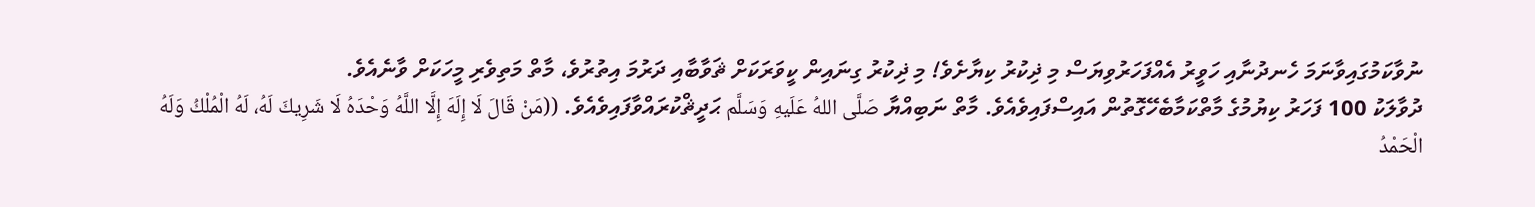ނުވާކަމުގައިވާނަމަ ހެނދުނާއި ހަވީރު އެއްފަހަރުވިޔަސް މި ޛިކުރު ކިޔާށެވެ! މި ޛިކުރު ގިނައިން ކީވަރަކަށް ޘަވާބާއި ދަރުމަ އިތުރުވެ، މާތް މަތިވެރި މީހަކަށް ވާނެއެވެ.
ދުވާލަކު 100 ފަހަރު ކިޔުމުގެ މާތްކަމާބެހޭގޮތުން އައިސްފައިވެއެވެ. މާތް ނަބިއްޔާ صَلَّى اللهُ عَلَيهِ وَسَلَّم ޙަދީޘްކުރައްވާފައިވެއެވެ. ((مَنْ قَالَ لَا إِلَهَ إِلَّا اللَّهُ وَحْدَهُ لَا شَرِيكَ لَهُ، لَهُ الْمُلْكُ وَلَهُ الْحَمْدُ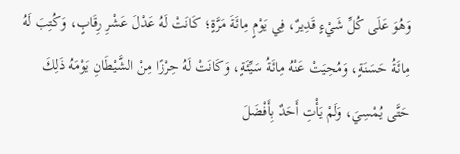وَهُوَ عَلَى كُلِّ شَيْءٍ قَدِيرٌ، فِي يَوْمٍ مِائَةَ مَرَّةٍ؛ كَانَتْ لَهُ عَدْلَ عَشْرِ رِقَابٍ، وَكُتِبَ لَهُ مِائَةُ حَسَنَةٍ، وَمُحِيَتْ عَنْهُ مِائَةُ سَيِّئَةٍ، وَكَانَتْ لَهُ حِرْزًا مِنْ الشَّيْطَانِ يَوْمَهُ ذَلِكَ حَتَّى يُمْسِيَ، وَلَمْ يَأْتِ أَحَدٌ بِأَفْضَلَ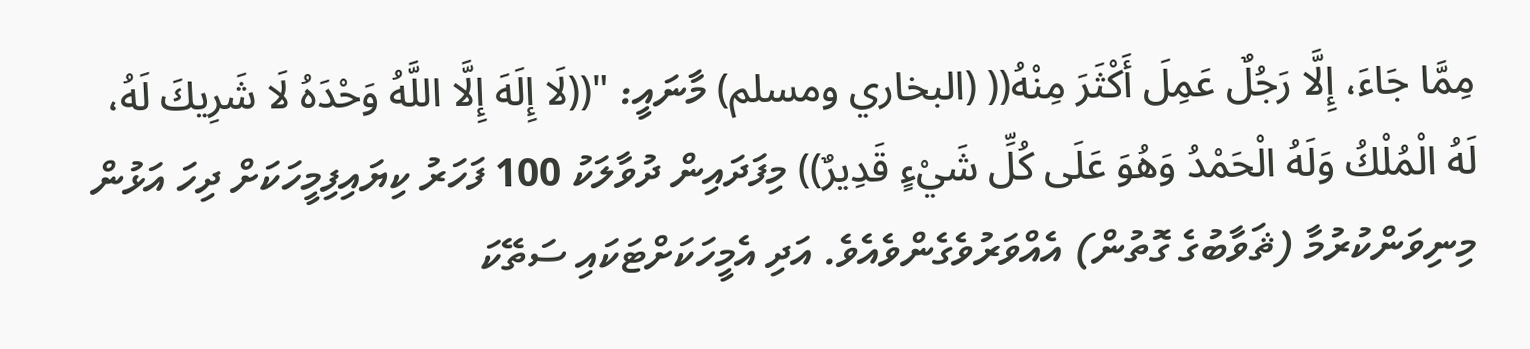مِمَّا جَاءَ، إِلَّا رَجُلٌ عَمِلَ أَكْثَرَ مِنْهُ(( (البخاري ومسلم) މާނައީ: "((لَا إِلَهَ إِلَّا اللَّهُ وَحْدَهُ لَا شَرِيكَ لَهُ، لَهُ الْمُلْكُ وَلَهُ الْحَمْدُ وَهُوَ عَلَى كُلِّ شَيْءٍ قَدِيرٌ)) މިފަދައިން ދުވާލަކު 100 ފަހަރު ކިޔައިފިމީހަކަށް ދިހަ އަޅުން މިނިވަންކުރުމާ (ޘަވާބުގެ ގޮތުން) އެއްވަރުވެގެންވެއެވެ. އަދި އެމީހަކަށްޓަކައި ސަތޭކަ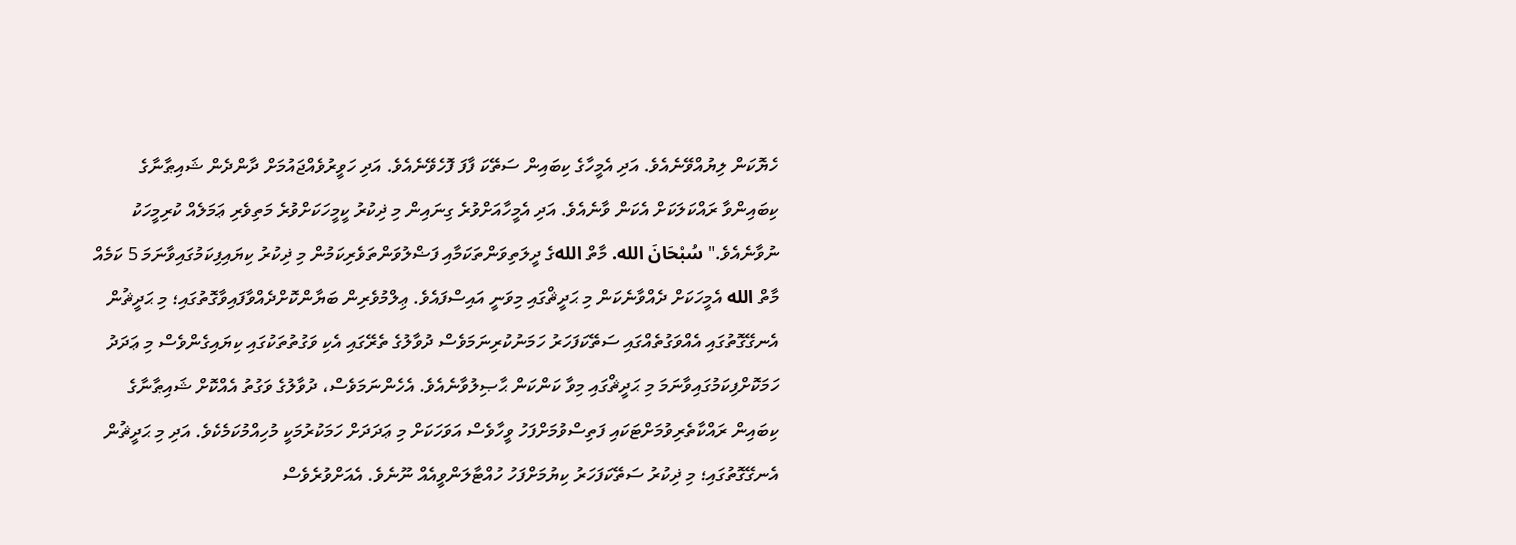ހެޔޮކަން ލިޔުއްވޭނެއެވެ. އަދި އެމީހާގެ ކިބައިން ސަތޭކަ ފާފަ ފޮހެވޭނެއެވެ. އަދި ހަވީރުވެއްޖައުމަށް ދާންދެން ޝައިޠާނާގެ ކިބައިންވާ ރައްކަލަކަށް އެކަން ވާނެއެވެ. އަދި އެމީހާއަށްވުރެ ގިނައިން މި ޛިކުރު ކީމީހަކަށްވުރެ މަތިވެރި ޢަމަލެއް ކުރިމީހަކު ނުވާނެއެވެ." سُبْحَانَ الله. މާތް اللهގެ ދީލަތިވަންތަކަމާއި ފަޟްލުވަންތަވެރިކަމުން މި ޛިކުރު ކިޔައިފިކަމުގައިވާނަމަ 5 ކަމެއް މާތް الله އެމީހަކަށް ދެއްވާނެކަން މި ޙަދީޘްގައި މިވަނީ އައިސްފައެވެ. ޢިލްމުވެރިން ބަޔާންކޮށްދެއްވާފައިވާގޮތުގައި؛ މި ޙަދީޘުން އެނގޭގޮތުގައި އެއްވަގުތެއްގައި ސަތޭކަފަހަރު ހަމަނުކުރިނަމަވެސް ދުވާލުގެ ތެރޭގައި އެކި ވަގުތުތަކުގައި ކިޔައިގެންވެސް މި ޢަދަދު ހަމަކޮށްފިކަމުގައިވާނަމަ މި ޙަދީޘްގައި މިވާ ކަންކަން ޙާޞިލުވާނެއެވެ. އެހެންނަމަވެސް، ދުވާލުގެ ވަގުތު އެއްކޮށް ޝައިޠާނާގެ ކިބައިން ރައްކާތެރިވުމަށްޓަކައި ފަތިސްވުމަށްފަހު ވީހާވެސް އަވަހަކަށް މި ޢަދަދަށް ހަމަކުރުމަކީ މުހިއްމުކަމެކެވެ. އަދި މި ޙަދީޘުން އެނގޭގޮތުގައި؛ މި ޛިކުރު ސަތޭކަފަހަރު ކިޔުމަށްފަހު ހުއްޓާލަންވީއެއް ނޫނެވެ. އެއަށްވުރެވެސް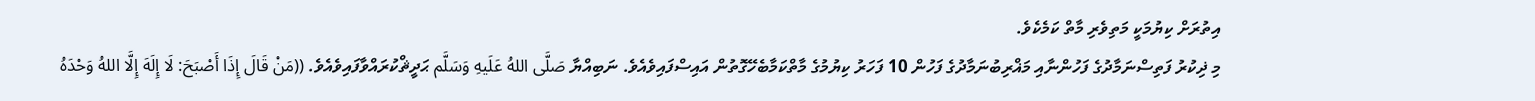އިތުރަށް ކިޔުމަކީ މަތިވެރި މާތް ކަމެކެވެ.
މި ޛިކުރު ފަތިސްނަމާދުގެ ފަހުންނާއި މަޣްރިބުނަމާދުގެ ފަހުން 10 ފަހަރު ކިޔުމުގެ މާތްކަމާބެހޭގޮތުން އައިސްފައިވެއެވެ. ނަބިއްޔާ صَلَّى اللهُ عَلَيهِ وَسَلَّم ޙަދީޘްކުރައްވާފައިވެއެވެ. ((مَنْ قَالَ إِذَا أَصْبَحَ: لَا إِلَهَ إِلَّا اللهُ وَحْدَهُ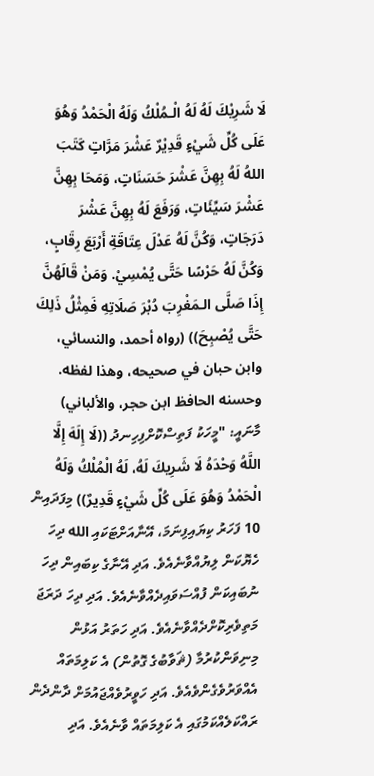لَا شَرِيْكَ لَهُ لَهُ الْـمُلْكُ وَلَهُ الْحَمْدُ وَهُوَ عَلَى كُلِّ شَيْءٍ قَدِيْرٌ عَشْرَ مَرَّاتٍ كَتَبَ اللهُ لَهُ بِهِنَّ عَشْرَ حَسَنَاتٍ، وَمَحَا بِهِنَّ عَشْرَ سَيِّئَاتٍ، وَرَفَعَ لَهُ بِهِنَّ عَشْرَ دَرَجَاتٍ، وَكُنَّ لَهُ عَدْلَ عِتَاقَةِ أَرْبَعَ رِقَابٍ، وَكُنَّ لَهُ حَرْسًا حَتَّى يُمْسِيْ. وَمَنْ قَالَهُنَّ إِذَا صَلَّى الـمَغْرِبَ دُبْرَ صَلَاتِهِ فَمِثْلُ ذَلِكَ حَتَّى يُصْبِحَ)) (رواه أحمد، والنسائي، وابن حبان في صحيحه، وهذا لفظه. وحسنه الحافظ ابن حجر، والألباني) މާނައީ: "މީހަކު ފަތިސްކޮށްފިހިނދު ((لَا إِلَهَ إِلَّا اللَّهُ وَحْدَهُ لَا شَرِيكَ لَهُ، لَهُ الْمُلْكُ وَلَهُ الْحَمْدُ وَهُوَ عَلَى كُلِّ شَيْءٍ قَدِيرٌ)) މިފަދައިން 10 ފަހަރު ކިޔައިފިނަމަ، އޭނާއަށްޓަކައި الله ދިހަ ހެޔޮކަން ލިޔުއްވާނެއެވެ. އަދި އޭނާގެ ކިބައިން ދިހަ ނުބައިކަން ފުއްސަވައިދެއްވާނެއެވެ. އަދި ދިހަ ދަރަޖަ މަތިވެރިކޮށްދެއްވާނެއެވެ. އަދި ހަތަރު އަޅުން މިނިވަންކުރުމާ (ޘަވާބުގެ ގޮތުން) އެ ކަލިމަތައް އެއްވަރުވެގެންވެއެވެ. އަދި ހަވީރުވެއްޖައުމަށް ދާންދެން ރައްކަލެއްކަމުގައި އެ ކަލިމަތައް ވާނެއެވެ. އަދި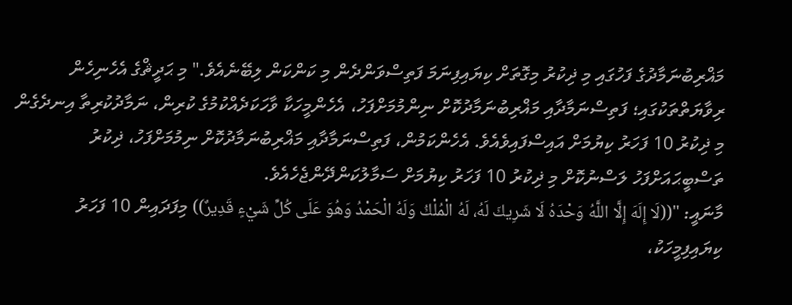މަޣްރިބުނަމާދުގެ ފަހުގައި މި ޛިކުރު މިގޮތަށް ކިޔައިފިނަމަ ފަތިސްވަންދެން މި ކަންކަން ލިބޭނެއެވެ." މި ޙަދީޘްގެ އެހެނިހެން ރިވާޔަތްތަކުގައި؛ ފަތިސްނަމާދާއި މަޣްރިބުނަމާދުކޮށް ނިންމުމަށްފަހު، އެހެންމީހަކާ ވާހަކަދެއްކުމުގެ ކުރިން، ނަމާދުކުރިތާ އިނދެގެން މި ޛިކުރު 10 ފަހަރު ކިޔުމަށް އައިސްފައިވެއެވެ. އެހެންކަމުން، ފަތިސްނަމާދާއި މަޣްރިބުނަމާދުކޮށް ނިމުމަށްފަހު، ޛިކުރު ތަސްބީޙައަށްފަހު ލަސްނުކޮށް މި ޛިކުރު 10 ފަހަރު ކިޔުމަށް ސަމާލުކަންދޭންޖެހެއެވެ.
މާނައީ: "((لَا إِلَهَ إِلَّا اللَّهُ وَحْدَهُ لَا شَرِيكَ لَهُ، لَهُ الْمُلْكُ وَلَهُ الْحَمْدُ وَهُوَ عَلَى كُلِّ شَيْءٍ قَدِيرٌ)) މިފަދައިން 10 ފަހަރު ކިޔައިފިމީހަކު،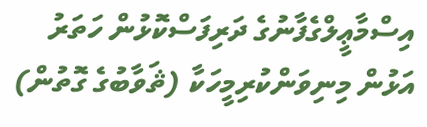އިސްމާޢީލްގެފާނުގެ ދަރިފަސްކޮޅުން ހަތަރު އަޅުން މިނިވަންކުރިމީހަކާ (ޘަވާބުގެ ގޮތުން)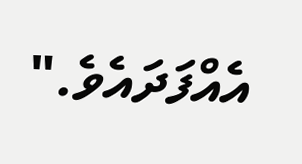އެއްފަދައެވެ."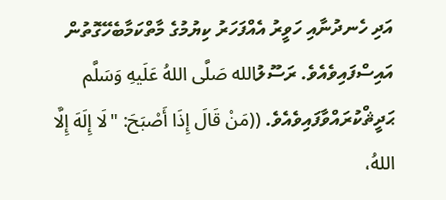އަދި ހެނދުނާއި ހަވީރު އެއްފަހަރު ކިޔުމުގެ މާތްކަމާބެހޭގޮތުން އައިސްފައިވެއެވެ. ރަސޫލުالله صَلَّى اللهُ عَلَيهِ وَسَلَّم ޙަދީޘްކުރައްވާފައިވެއެވެ. ((مَنْ قَالَ إِذَا أَصْبَحَ: "لَا إِلَهَ إِلَّا اللهُ،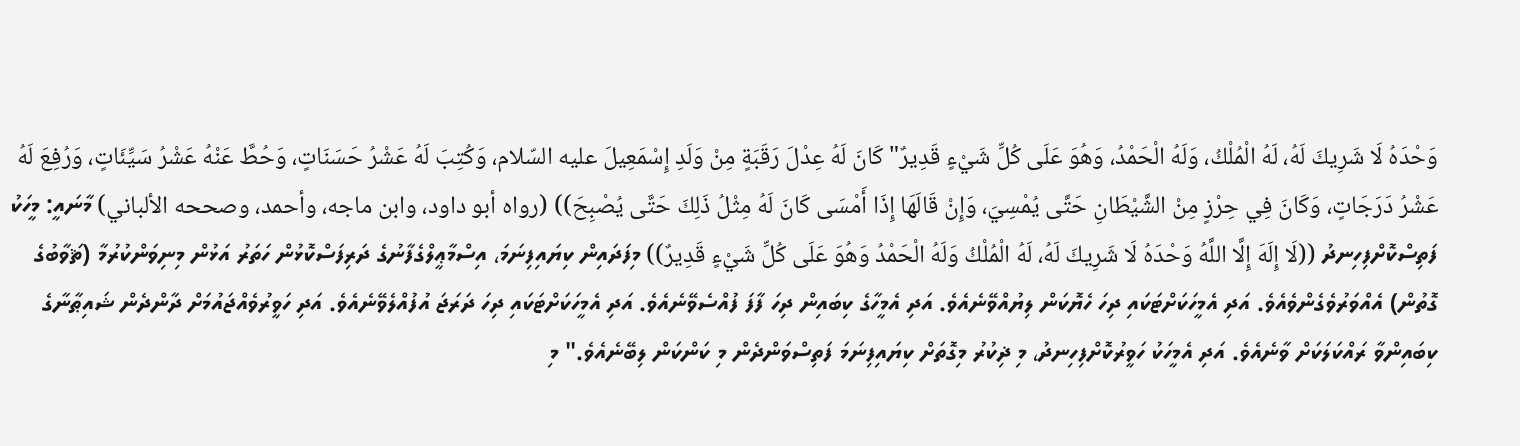وَحْدَهُ لَا شَرِيكَ لَهُ، لَهُ الْمُلْكُ، وَلَهُ الْحَمْدُ، وَهُوَ عَلَى كُلِّ شَيْءٍ قَدِيرٌ" كَانَ لَهُ عِدْلَ رَقَبَةٍ مِنْ وَلَدِ إِسْمَعِيلَ عليه السّلام، وَكُتِبَ لَهُ عَشْرُ حَسَنَاتٍ، وَحُطَّ عَنْهُ عَشْرُ سَيِّئَاتٍ، وَرُفِعَ لَهُ عَشْرُ دَرَجَاتٍ، وَكَانَ فِي حِرْزٍ مِنْ الشَّيْطَانِ حَتَّى يُمْسِيَ، وَإِنْ قَالَهَا إِذَا أَمْسَى كَانَ لَهُ مِثْلُ ذَلِكَ حَتَّى يُصْبِحَ)) (رواه أبو داود، وابن ماجه، وأحمد، وصححه الألباني) މާނައީ: މީހަކު ފަތިސްކޮށްފިހިނދު ((لَا إِلَهَ إِلَّا اللَّهُ وَحْدَهُ لَا شَرِيكَ لَهُ، لَهُ الْمُلْكُ وَلَهُ الْحَمْدُ وَهُوَ عَلَى كُلِّ شَيْءٍ قَدِيرٌ)) މިފަދައިން ކިޔައިފިނަމަ، އިސްމާޢީލްގެފާނުގެ ދަރިފަސްކޮޅުން ހަތަރު އަޅުން މިނިވަންކުރުމާ (ޘަވާބުގެ ގޮތުން) އެއްވަރުވެގެންވެއެވެ. އަދި އެމީހަކަށްޓަކައި ދިހަ ހެޔޮކަން ލިޔުއްވޭނެއެވެ. އަދި އެމީހާގެ ކިބައިން ދިހަ ފާފަ ފުއްސެވޭނެއެވެ. އަދި އެމީހަކަށްޓަކައި ދިހަ ދަރަޖަ އުފުއްލެވޭނެއެވެ. އަދި ހަވީރުވެއްޖައުމަށް ދާންދެން ޝައިޠާނާގެ ކިބައިންވާ ރައްކަލަކަށް ވާނެއެވެ. އަދި އެމީހަކު ހަވީރުކޮށްފިހިނދު، މި ޛިކުރު މިގޮތަށް ކިޔައިފިނަމަ ފަތިސްވަންދެން މި ކަންކަން ލިބޭނެއެވެ." މި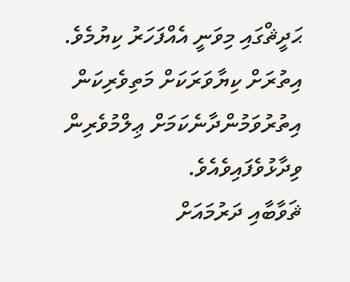ޙަދީޘްގައި މިވަނީ އެއްފަހަރު ކިޔުމެވެ. އިތުރަށް ކިޔާވަރަކަށް މަތިވެރިކަން އިތުރުވަމުންދާނެކަމަށް ޢިލްމުވެރިން ވިދާޅުވެފައިވެއެވެ.
ޘަވާބާއި ދަރުމައަށް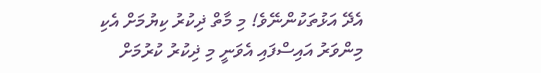އެދޭ އަޅުތަކުންނޭވެ! މި މާތް ޛިކުރު ކިޔުމަށް އެކި މިންވަރު އައިސްފައި އެވަނީ މި ޛިކުރު ކުރުމަށް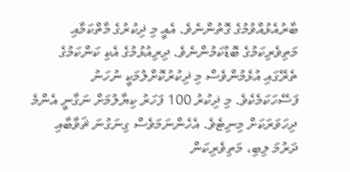ބާރުއެޅުއްވުމުގެ ގޮތުންނެވެ. އެއީ މި ޛިކުރުގެ މާތްކަމާއި މަތިވެރިކަމުގެ ބޮޑުކަމުންނެވެ. ދިރިއުޅުމުގެ އެކި ކަންކަމުގެ ތެރޭގައި އުޅެމުންވެސް މި ޛިކުރުކޮށްލުމަކީ ނުހަނު ފަސޭހަކަމެކެވެ. މި ޛިކުރު 100 ފަހަރު ކިޔާލުމަށް ނަގާނީ އެންމެ ދިހަވަރަކަށް މިނިޓެވެ. އެހެންނަމަވެސް ގިނަގުނަ ޘަވާބާއި ދަރުމަ ލިބި، މަތިވެރިކަން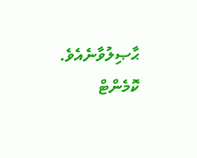ޙާޞިލުވާނެއެވެ.
ކޮމެންޓް